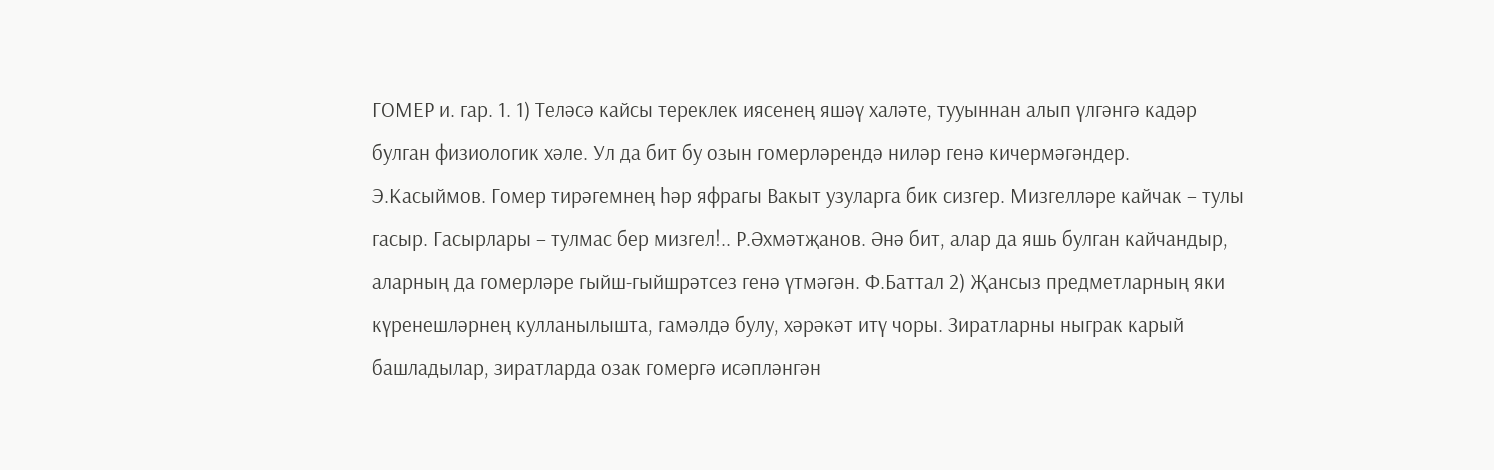ГОМЕР и. гар. 1. 1) Теләсә кайсы тереклек иясенең яшәү халәте, тууыннан алып үлгәнгә кадәр булган физиологик хәле. Ул да бит бу озын гомерләрендә ниләр генә кичермәгәндер. Э.Касыймов. Гомер тирәгемнең һәр яфрагы Вакыт узуларга бик сизгер. Мизгелләре кайчак – тулы гасыр. Гасырлары – тулмас бер мизгел!.. Р.Әхмәтҗанов. Әнә бит, алар да яшь булган кайчандыр, аларның да гомерләре гыйш-гыйшрәтсез генә үтмәгән. Ф.Баттал 2) Җансыз предметларның яки күренешләрнең кулланылышта, гамәлдә булу, хәрәкәт итү чоры. Зиратларны ныграк карый башладылар, зиратларда озак гомергә исәпләнгән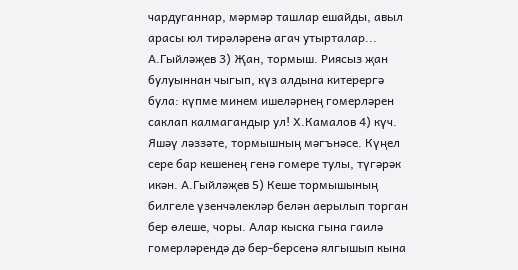чардуганнар, мәрмәр ташлар ешайды, авыл арасы юл тирәләренә агач утырталар... А.Гыйләҗев 3) Җан, тормыш. Риясыз җан булуыннан чыгып, күз алдына китерергә була: күпме минем ишеләрнең гомерләрен саклап калмагандыр ул! Х.Камалов 4) күч. Яшәү ләззәте, тормышның мәгънәсе. Күңел сере бар кешенең генә гомере тулы, түгәрәк икән. А.Гыйләҗев 5) Кеше тормышының билгеле үзенчәлекләр белән аерылып торган бер өлеше, чоры. Алар кыска гына гаилә гомерләрендә дә бер-берсенә ялгышып кына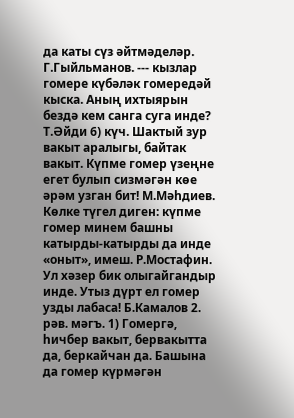да каты сүз әйтмәделәр. Г.Гыйльманов. --- кызлар гомере күбәләк гомередәй кыска. Аның ихтыярын бездә кем санга суга инде? Т.Әйди 6) күч. Шактый зур вакыт аралыгы, байтак вакыт. Күпме гомер үзеңне егет булып сизмәгән көе әрәм узган бит! М.Мәһдиев. Көлке түгел диген: күпме гомер минем башны катырды-катырды да инде «оныт», имеш. Р.Мостафин. Ул хәзер бик олыгайгандыр инде. Утыз дүрт ел гомер узды лабаса! Б.Камалов 2. рәв. мәгъ. 1) Гомергә, һичбер вакыт, бервакытта да, беркайчан да. Башына да гомер күрмәгән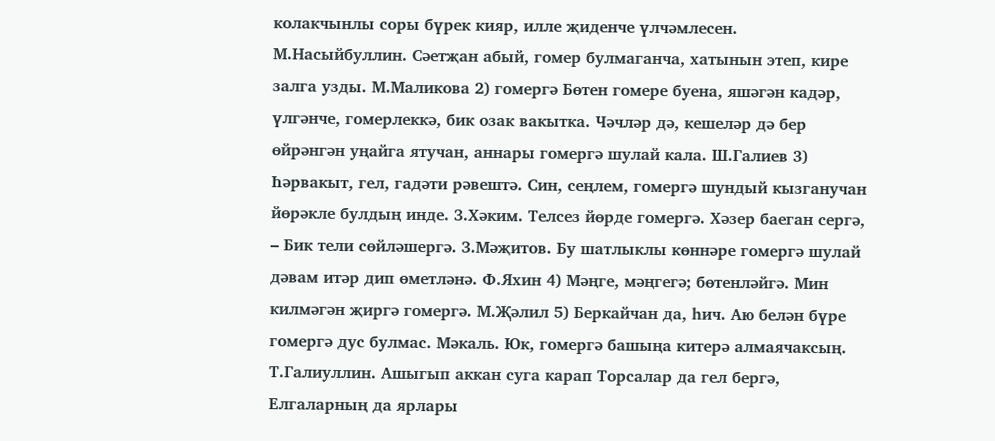колакчынлы соры бүрек кияр, илле җиденче үлчәмлесен. М.Насыйбуллин. Сәетҗан абый, гомер булмаганча, хатынын этеп, кире залга узды. М.Маликова 2) гомергә Бөтен гомере буена, яшәгән кадәр, үлгәнче, гомерлеккә, бик озак вакытка. Чәчләр дә, кешеләр дә бер өйрәнгән уңайга ятучан, аннары гомергә шулай кала. Ш.Галиев 3) Һәрвакыт, гел, гадәти рәвештә. Син, сеңлем, гомергә шундый кызганучан йөрәкле булдың инде. З.Хәким. Телсез йөрде гомергә. Хәзер баеган сергә, – Бик тели сөйләшергә. З.Мәҗитов. Бу шатлыклы көннәре гомергә шулай дәвам итәр дип өметләнә. Ф.Яхин 4) Мәңге, мәңгегә; бөтенләйгә. Мин килмәгән җиргә гомергә. М.Җәлил 5) Беркайчан да, һич. Аю белән бүре гомергә дус булмас. Мәкаль. Юк, гомергә башыңа китерә алмаячаксың. Т.Галиуллин. Ашыгып аккан суга карап Торсалар да гел бергә, Елгаларның да ярлары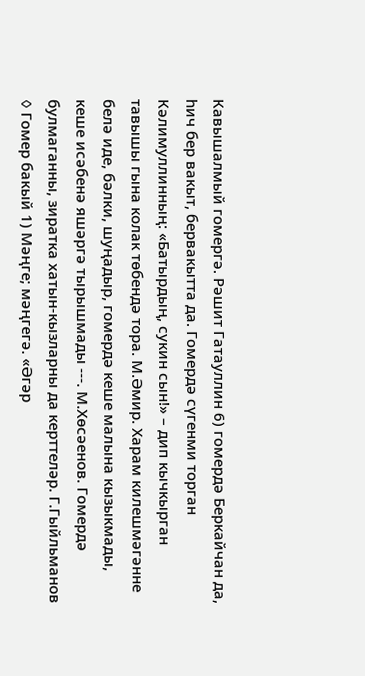Кавышалмый гомергә. Рәшит Гатауллин 6) гомердә Беркайчан да, һич бер вакыт, бервакытта да. Гомердә сүгенми торган Кәлимуллинның: «Батырдың, сукин сын!» – дип кычкырган тавышы гына колак төбендә тора. М.Әмир. Харам килешмәгәнне белә иде, бәлки, шуңадыр, гомердә кеше малына кызыкмады, кеше исәбенә яшәргә тырышмады ---. М.Хөсәенов. Гомердә булмаганны, зиратка хатын-кызларны да керттеләр. Г.Гыйльманов ◊ Гомер бакый 1) Мәңге; мәңгегә. «Әгәр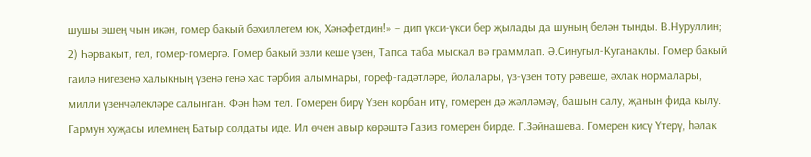шушы эшең чын икән, гомер бакый бәхиллегем юк, Хәнәфетдин!» – дип үкси-үкси бер җылады да шуның белән тынды. В.Нуруллин; 2) Һәрвакыт, гел, гомер-гомергә. Гомер бакый эзли кеше үзен, Тапса таба мыскал вә граммлап. Ә.Синугыл-Куганаклы. Гомер бакый гаилә нигезенә халыкның үзенә генә хас тәрбия алымнары, гореф-гадәтләре, йолалары, үз-үзен тоту рәвеше, әхлак нормалары, милли үзенчәлекләре салынган. Фән һәм тел. Гомерен бирү Үзен корбан итү, гомерен дә жәлләмәү, башын салу, җанын фида кылу. Гармун хуҗасы илемнең Батыр солдаты иде. Ил өчен авыр көрәштә Газиз гомерен бирде. Г.Зәйнашева. Гомерен кисү Үтерү, һәлак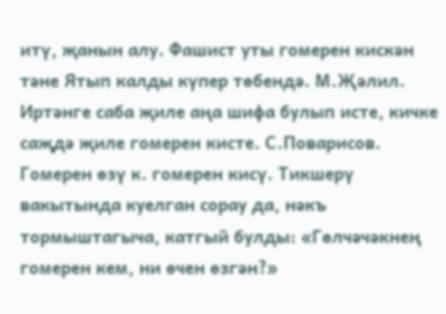итү, җанын алу. Фашист уты гомерен кискән тәне Ятып калды күпер төбендә. М.Җәлил. Иртәнге саба җиле аңа шифа булып исте, кичке саҗдә җиле гомерен кисте. С.Поварисов. Гомерен өзү к. гомерен кисү. Тикшерү вакытында куелган сорау да, нәкъ тормыштагыча, катгый булды: «Гөлчәчәкнең гомерен кем, ни өчен өзгән?»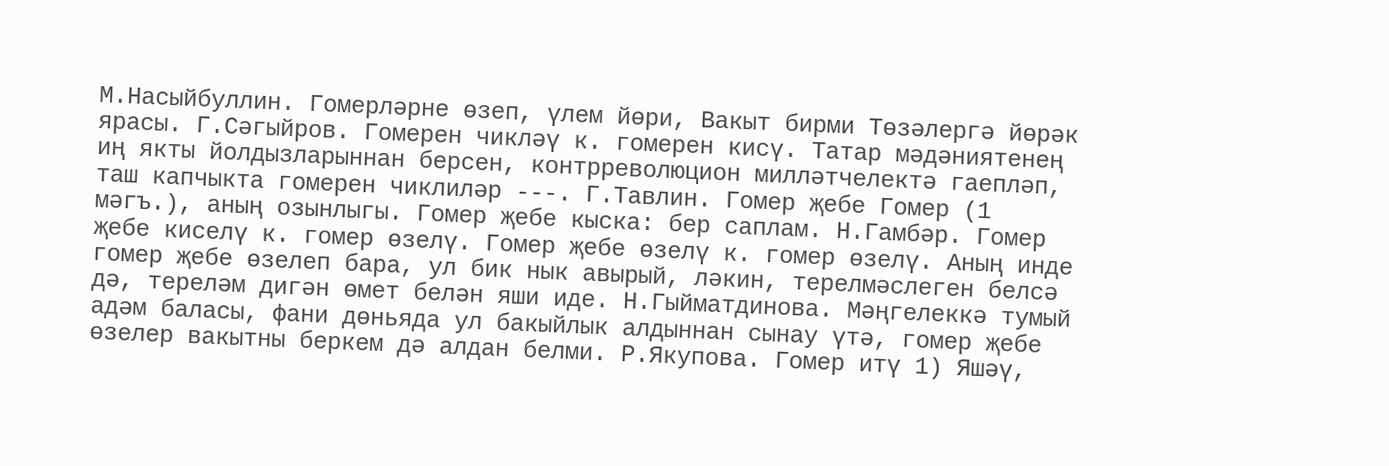М.Насыйбуллин. Гомерләрне өзеп, үлем йөри, Вакыт бирми Төзәлергә йөрәк ярасы. Г.Сәгыйров. Гомерен чикләү к. гомерен кисү. Татар мәдәниятенең иң якты йолдызларыннан берсен, контрреволюцион милләтчелектә гаепләп, таш капчыкта гомерен чиклиләр ---. Г.Тавлин. Гомер җебе Гомер (1 мәгъ.), аның озынлыгы. Гомер җебе кыска: бер саплам. Н.Гамбәр. Гомер җебе киселү к. гомер өзелү. Гомер җебе өзелү к. гомер өзелү. Аның инде гомер җебе өзелеп бара, ул бик нык авырый, ләкин, терелмәслеген белсә дә, тереләм дигән өмет белән яши иде. Н.Гыйматдинова. Мәңгелеккә тумый адәм баласы, фани дөньяда ул бакыйлык алдыннан сынау үтә, гомер җебе өзелер вакытны беркем дә алдан белми. Р.Якупова. Гомер итү 1) Яшәү,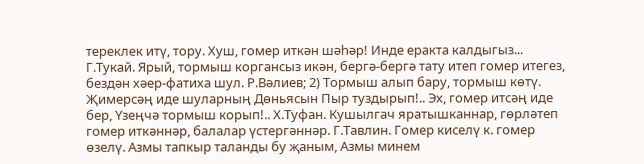тереклек итү, тору. Хуш, гомер иткән шәһәр! Инде еракта калдыгыз... Г.Тукай. Ярый, тормыш коргансыз икән, бергә-бергә тату итеп гомер итегез, бездән хәер-фатиха шул. Р.Вәлиев; 2) Тормыш алып бару, тормыш көтү. Җимерсәң иде шуларның Дөньясын Пыр туздырып!.. Эх, гомер итсәң иде бер, Үзеңчә тормыш корып!.. Х.Туфан. Кушылгач яратышканнар, гөрләтеп гомер иткәннәр, балалар үстергәннәр. Г.Тавлин. Гомер киселү к. гомер өзелү. Азмы тапкыр таланды бу җаным, Азмы минем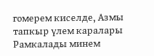гомерем киселде, Азмы тапкыр үлем каралары Рамкалады минем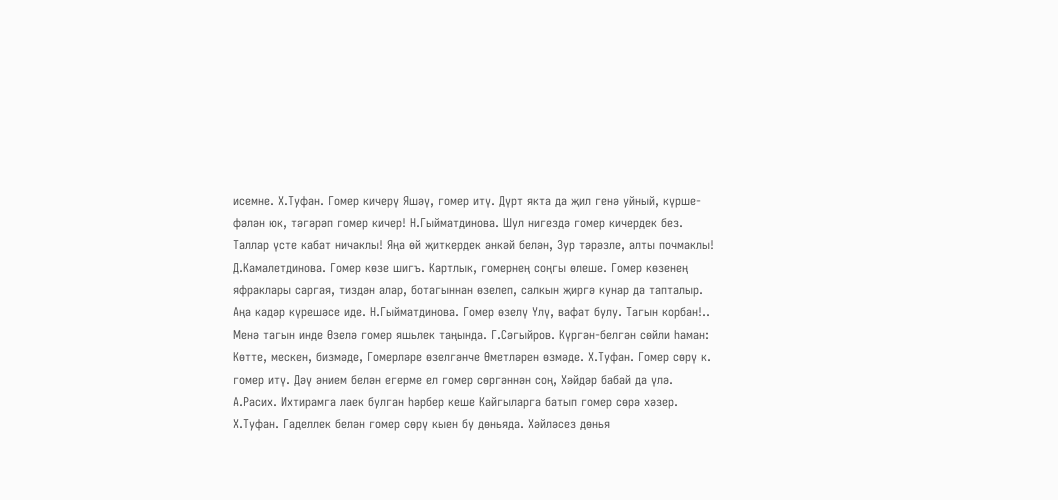исемне. Х.Туфан. Гомер кичерү Яшәү, гомер итү. Дүрт якта да җил генә уйный, күрше-фәлән юк, тәгәрәп гомер кичер! Н.Гыйматдинова. Шул нигездә гомер кичердек без. Таллар үсте кабат ничаклы! Яңа өй җиткердек әнкәй белән, Зур тәрәзле, алты почмаклы! Д.Камалетдинова. Гомер көзе шигъ. Картлык, гомернең соңгы өлеше. Гомер көзенең яфраклары саргая, тиздән алар, ботагыннан өзелеп, салкын җиргә кунар да тапталыр. Аңа кадәр күрешәсе иде. Н.Гыйматдинова. Гомер өзелү Үлү, вафат булу. Тагын корбан!.. Менә тагын инде Өзелә гомер яшьлек таңында. Г.Сәгыйров. Күргән-белгән сөйли һаман: Көтте, мескен, бизмәде, Гомерләре өзелгәнче Өметләрен өзмәде. Х.Туфан. Гомер сөрү к. гомер итү. Дәү әнием белән егерме ел гомер сөргәннән соң, Хәйдәр бабай да үлә. А.Расих. Ихтирамга лаек булган һәрбер кеше Кайгыларга батып гомер сөрә хәзер. Х.Туфан. Гаделлек белән гомер сөрү кыен бу дөньяда. Хәйләсез дөнья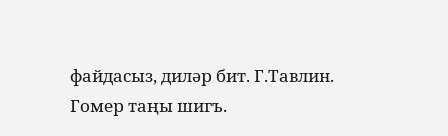файдасыз, диләр бит. Г.Тавлин. Гомер таңы шигъ.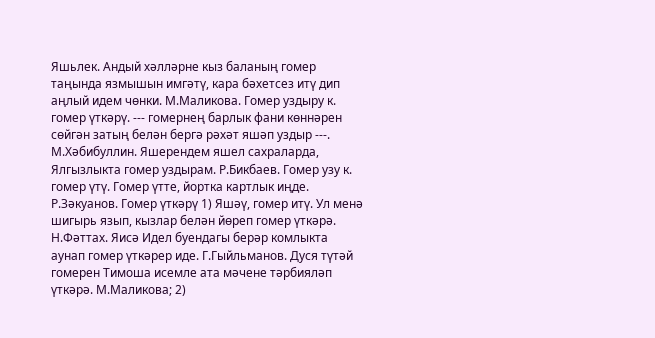Яшьлек. Андый хәлләрне кыз баланың гомер таңында язмышын имгәтү, кара бәхетсез итү дип аңлый идем чөнки. М.Маликова. Гомер уздыру к. гомер үткәрү. --- гомернең барлык фани көннәрен сөйгән затың белән бергә рәхәт яшәп уздыр ---. М.Хәбибуллин. Яшерендем яшел сахраларда, Ялгызлыкта гомер уздырам. Р.Бикбаев. Гомер узу к. гомер үтү. Гомер үтте, йортка картлык иңде. Р.Зәкуанов. Гомер үткәрү 1) Яшәү, гомер итү. Ул менә шигырь язып, кызлар белән йөреп гомер үткәрә. Н.Фәттах. Яисә Идел буендагы берәр комлыкта аунап гомер үткәрер иде. Г.Гыйльманов. Дуся түтәй гомерен Тимоша исемле ата мәчене тәрбияләп үткәрә. М.Маликова; 2)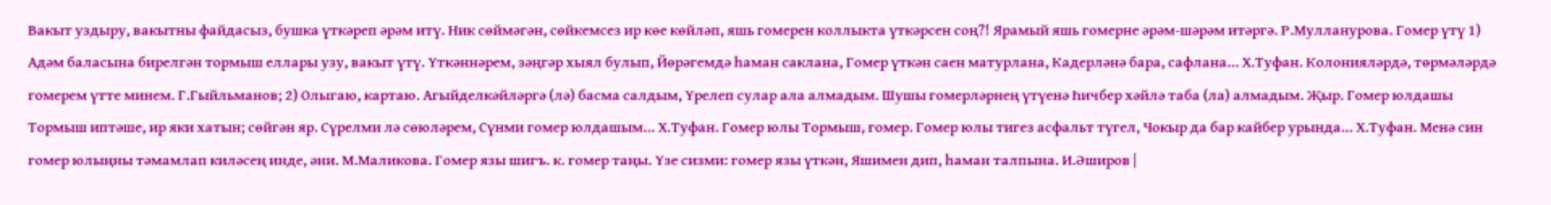Вакыт уздыру, вакытны файдасыз, бушка үткәреп әрәм итү. Ник сөймәгән, сөйкемсез ир көе көйләп, яшь гомерен коллыкта үткәрсен соң?! Ярамый яшь гомерне әрәм-шәрәм итәргә. Р.Мулланурова. Гомер үтү 1) Адәм баласына бирелгән тормыш еллары узу, вакыт үтү. Үткәннәрем, зәңгәр хыял булып, Йөрәгемдә һаман саклана, Гомер үткән саен матурлана, Кадерләнә бара, сафлана... Х.Туфан. Колонияләрдә, төрмәләрдә гомерем үтте минем. Г.Гыйльманов; 2) Олыгаю, картаю. Агыйделкәйләргә (лә) басма салдым, Үрелеп сулар ала алмадым. Шушы гомерләрнең үтүенә Һичбер хәйлә таба (ла) алмадым. Җыр. Гомер юлдашы Тормыш иптәше, ир яки хатын; сөйгән яр. Сүрелми лә сөюләрем, Сүнми гомер юлдашым... Х.Туфан. Гомер юлы Тормыш, гомер. Гомер юлы тигез асфальт түгел, Чокыр да бар кайбер урында... Х.Туфан. Менә син гомер юлыңны тәмамлап киләсең инде, әни. М.Маликова. Гомер язы шигъ. к. гомер таңы. Үзе сизми: гомер язы үткән, Яшимен дип, һаман талпына. И.Әширов |